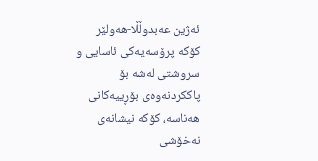ئەژین عەبدوڵڵا-هەولێر
كۆكە پرۆسەیەكی ئاسایی و سروشتی لەشە بۆ پاككردنەوەی بۆڕییەكانی هەناسە، کۆکە نیشانەی نەخۆشی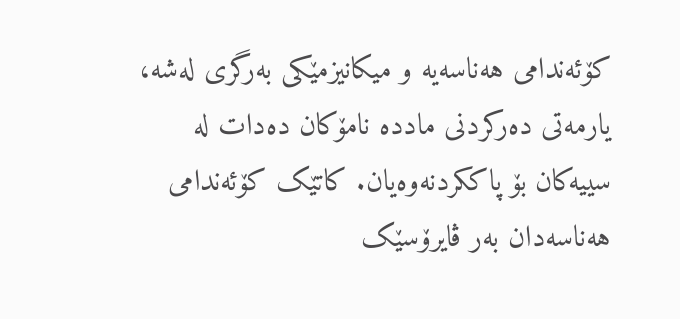کۆئەندامی هەناسەیە و میکانیزمێکی بەرگری لەشە، یارمەتی دەرکردنی ماددە نامۆکان دەدات لە سییەکان بۆ پاککردنەوەیان. کاتێک کۆئەندامی هەناسەدان بەر ڤایرۆسێک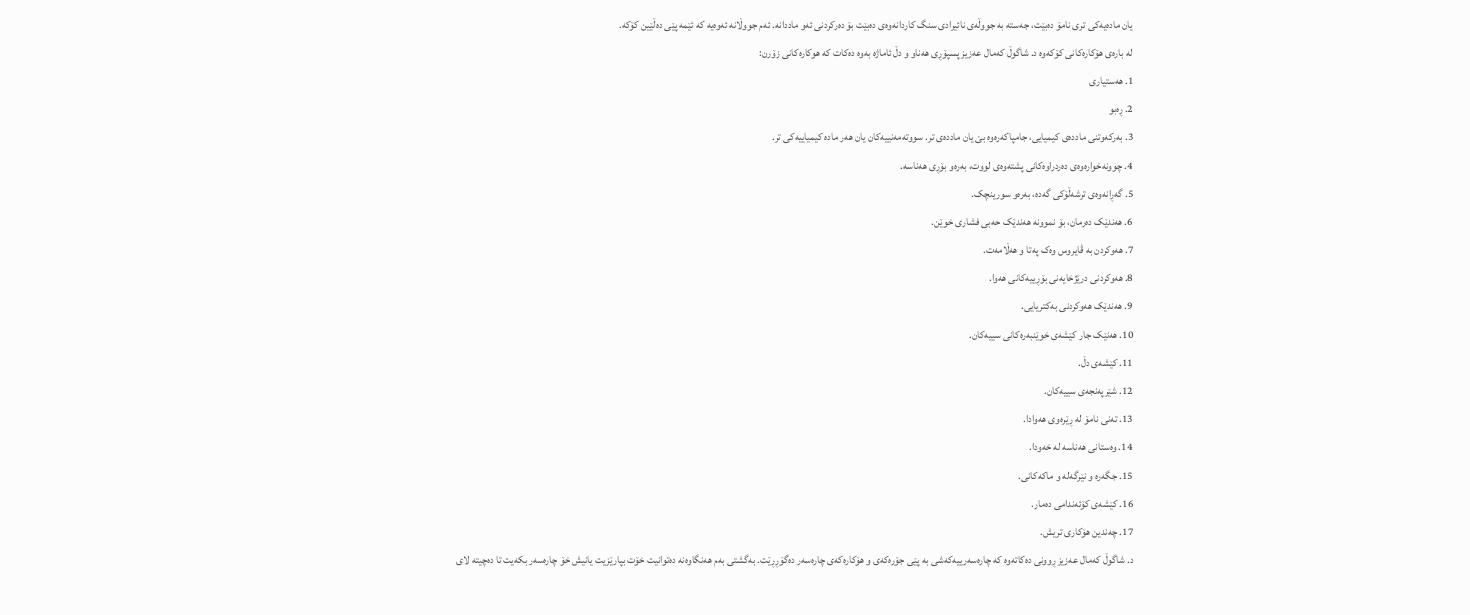یان مادەیەکی تری نامۆ دەبێت، جەستە بە جووڵەی نائیرادی سنگ کاردانەوەی دەبێت بۆ دەرکردنی ئەو ماددانە. ئەم جووڵانە ئەوەیە کە ئێمە پێی دەڵێین کۆکە.
لە بارەی هۆكارەكانی كۆكەوە د. شاگوڵ کەمال عەزیز پسپۆڕی هەناو و دڵ ئاماژە بەوە دەكات كە هوکارەکانی زۆرن:
1. هەستیاری
2. ڕەبو
3. بەرکەوتنی ماددەی کیمیایی، جامپاکەرەوە بێ یان ماددەی تر. سووتەمەنییەکان یان هەر مادە کیمیاییەکی تر.
4. چوونەخوارەوەی دەردراوەکانی پشتەوەی لووت، بەرەو بۆڕی هەناسە.
5. گەڕانەوەی ترشەڵۆکی گەدە، بەرەو سورینچک.
6. هەندێک دەرمان، بۆ نموونە هەندێک حەبی فشاری خوێن.
7. هەوکردن بە ڤایروس وەک پەتا و هەڵامەت.
8. هەوکردنی درێژخایەنی بۆڕییەکانی هەوا.
9. هەندێک هەوکردنی بەکتریایی.
10. هەنێک جار کێشەی خوێنبەرەکانی سییەکان.
11. کێشەی دڵ.
12. شێرپەنجەی سییەکان.
13. تەنی نامۆ لە ڕێرەوی هەوادا.
14. وەستانی هەناسە لە خەودا.
15. جگەرە و نێرگەلە و ماکەکانی.
16. کێشەی کۆئەندامی دەمار.
17. چەندین هۆکاری تریش.
د. شاگوڵ کەمال عەزیز ڕوونی دەكاتەوە كە چارەسەرییەكەشی بە پێی جۆرەکەی و هۆکارەکەی چارەسەر دەگۆڕڕێت. بەگشتی بەم هەنگاوەنە دەتوانیت خۆت بپارێزیت یانیش خۆ چارەسەر بكەیت تا دەچیتە لای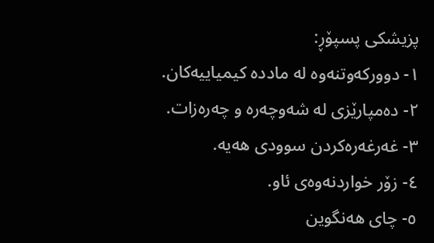پزیشکی پسپۆڕ:
١- دوورکەوتنەوە لە ماددە کیمیاییەکان.
٢- دەمپارێزی لە شەوچەرە و چەرەزات.
٣- غەرغەرەکردن سوودی هەیە.
٤- زۆر خواردنەوەی ئاو.
٥- چای هەنگوین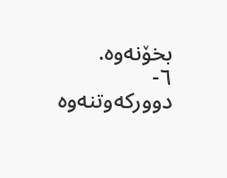بخۆنەوە.
٦- دوورکەوتنەوە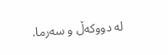لە دووکەڵ و سەرما.